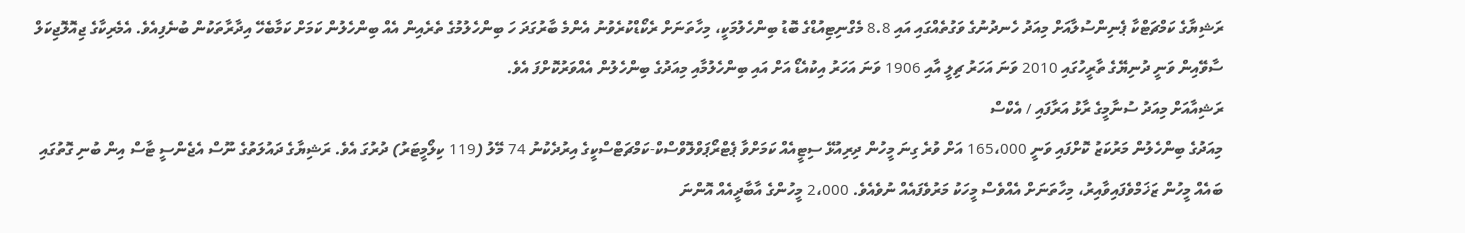ރަޝިޔާގެ ކަމްޗަޓްކާ ޕެނިންސުލާއަށް މިއަދު ހެނދުނުގެ ވަގުތެއްގައި އައި 8.8 މެގްނިޓިއުޑްގެ ބޮޑު ބިންހެލުމަކީ، މިހާތަނަށް ރެކޯޑްކުރެވުނު އެންމެ ބާރުގަދަ ހަ ބިންހެލުމުގެ ތެރެއިން އެއް ބިންހެލުން ކަމަށް ކަމާބެހޭ އިދާރާތަކުން ބުނެފިއެވެ. އެމެރިކާގެ ޖިއޮލޮޖިކަލް ސާވޭއިން ވަނީ ދުނިޔޭގެ ތާރީހުގައި 2010 ވަނަ އަހަރު ޗިލީ އާއި 1906 ވަނަ އަހަރު އިކުއެޑޯ އަށް އައި ބިންހެލުމާއި މިއަދުގެ ބިންހެލުން އެއްވަރުކޮށްފަ އެވެ.
ރަޝިއާއަށް މިއަދު ސުނާމީގެ ރާޅު އަރާފައި / އެކްސް
މިއަދުގެ ބިންހެލުން މަރުކަޒު ކޮށްފައި ވަނީ 165،000 އަށް ވުރެ ގިނަ މީހުން ދިރިއުޅޭ ސިޓީއެއް ކަމަށްވާ ޕެޓްރޯޕަވްލޮވްސްކް-ކަމްޗަޓްސްކީގެ އިރުދެކުނު 74 މޭލު (119 ކިލޯމީޓަރު) ދުރުގަ އެވެ. ރަޝިޔާގެ ދައުލަތުގެ ނޫސް އެޖެންސީ ޓާސް އިން ބުނި ގޮތުގައި ބައެއް މީހުން ޒަޚަމްވެފައިވާއިރު، މިހާތަނަށް އެއްވެސް މީހަކު މަރުވެފައެއް ނުވެއެވެ. 2،000 މީހުންގެ އާބާދީއެއް އޮންނަ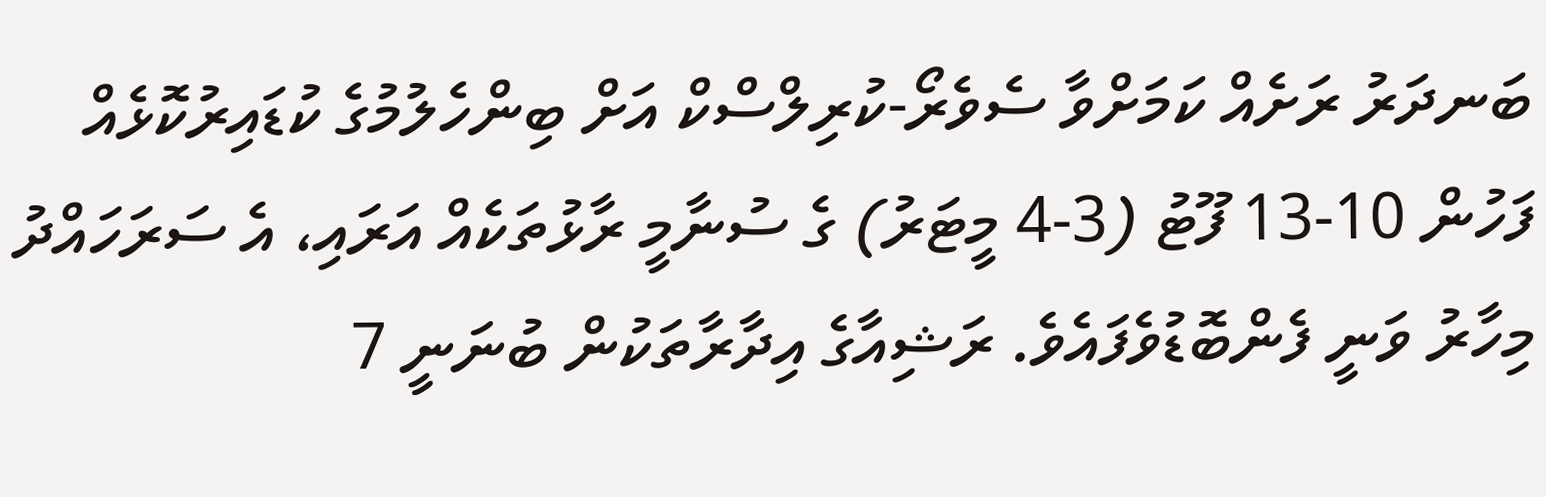ބަނދަރު ރަށެއް ކަމަށްވާ ސެވެރޯ-ކުރިލްސްކް އަށް ބިންހެލުމުގެ ކުޑައިރުކޮޅެއް ފަހުން 10-13 ފޫޓު (3-4 މީޓަރު) ގެ ސުނާމީ ރާޅުތަކެއް އަރައި، އެ ސަރަހައްދު މިހާރު ވަނީ ފެންބޮޑުވެފައެވެ. ރަޝިއާގެ އިދާރާތަކުން ބުނަނީ 7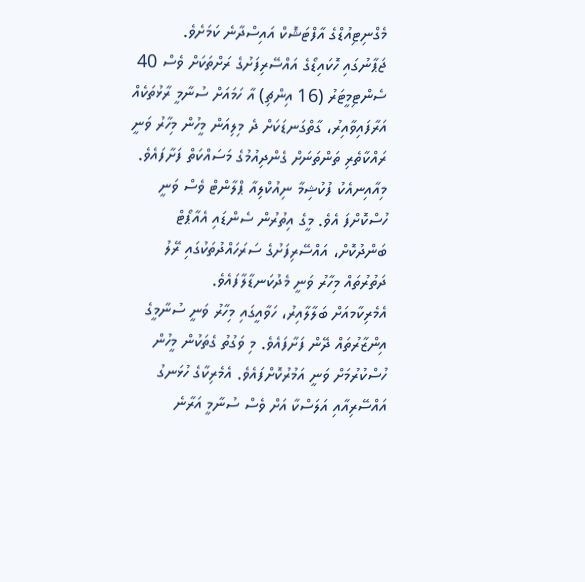މެގްނިޓިއުޑްގެ އާފްޓަޝޮކް އައިސްދާނެ ކަމަށެވެ.
ޖަޕާނުގައި ހޮކައިޑޯގެ އައްސޭރިފަށުގެ ރަށްތަކަށް ވެސް 40 ސެންޓިމީޓަރު (16 އިންޗި) އާ ހަމައަށް ސުނާމީ ރާޅުތަކެއް އަރާފައިވާއިރު، ގާތްގަނޑަކަށް ދެ މިލިއަން މީހުން މިހާރު ވަނީ ރައްކާތެރި ތަންތަނަށް ގެންދިއުމުގެ މަސައްކަތް ފަށާފައެވެ. މިއާއިނއެކު ފުކުޝިމާ ނިއުކްލިއާ ޕްލާންޓް ވެސް ވަނީ ހުސްކޮށްފަ އެވެ. މީގެ އިތުރުން ސެންޑައި އެއާޕޯޓް ބަންދުކޮށް، އައްސޭރިފަށުގެ ސަރަހައްދުތަކުގައި ރޭލު ދަތުރުތައް މިހާރު ވަނީ މެދުކަނޑާލާފައެވެ.
އެމެރިކާމއަށް ބަލާލާއިރު، ހަވާއީގައި މިހާރު ވަނީ ސުނާމީގެ އިންޒާރުތައް ދޭން ފަށާފައެވެ. މި ވަގުތު ގެތަކުން މީހުން ހުސްކުރުމަށް ވަނީ އަމުރުކޮށްފައެވެ. އެމެރިކާގެ ހުޅަނގު އައްސޭރިއާއި އަލަސްކާ އަށް ވެސް ސުނާމީ އަރާނެ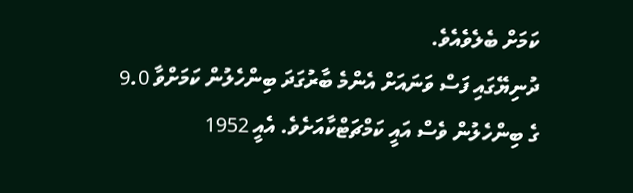ކަމަށް ބެލެވެއެވެ.
ދުނިޔޭގައި ފަސް ވަނައަށް އެންމެ ބާރުގަދަ ބިންހެލުން ކަމަށްވާ 9.0 ގެ ބިންހެލުން ވެސް އައީ ކަމްޗަޓްކާއަށެވެ. އެއީ 1952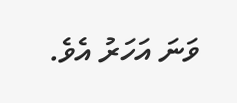ވަނަ އަހަރު އެވެ.